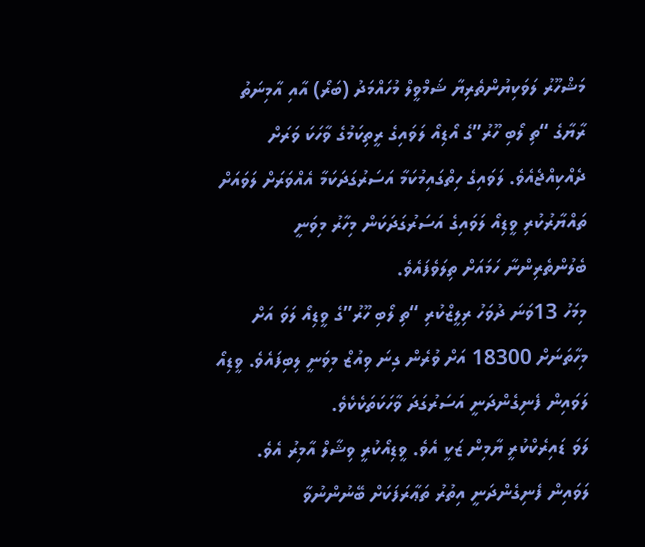މަޝްހޫރު ލަވަކިޔުންތެރިޔާ ޝަމްވީލް މުހައްމަދު (ބަރޯ) އާއި އާމިނަތު ރާޔާގެ “ތި ލޯބި ހޫރު”ގެ އޯޑިއޯ ލަވައިގެ ރީތިކަމުގެ ވާހަކަ ވަރަށް ދެއްކިއްޖެއެވެ. ލަވައިގެ ހިތްގައިމުކަމާ އަސަރުގަދަކަމާ އެއްވަރަށް ލަވައަށް ތައްޔާރުކުރި ވީޑިއޯ ލަވައިގެ އަސަރުގަދަކަން މިހާރު މިވަނީ ބެލުންތެރިންނާ ހަމައަށް ތިލަވެފައެވެ.
މިމަހު 13ވަނަ ދުވަހު ރިލީޒްކުރި “ތި ލޯބި ހޫރު”ގެ ވީޑިއޯ ލަވަ އަށް މިހާތަނަށް 18300 އަށް ވުރެން ގިނަ ވިއުޒް މިވަނީ ލިބިފައެވެ. ވީޑިއޯ ލަވައިން ފެނިގެންދަނީ އަސަރުގަދަ ވާހަކަތަކެކެވެ.
ލަވަ ޑައިރެކްކުރީ ޔާމިން ޒަކީ އެވެ. ވީޑިއޯކުރީ ވިޝާލް އާމިރު އެވެ. ލަވައިން ފެނިގެންދަނީ އިތުރު ތަޢާރަފަކަށް ބޭނުންނުވާ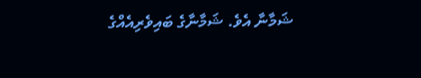ޝަމާނާ އެވެ. ޝަމާނާގެ ބައިވެރިއެއްގެ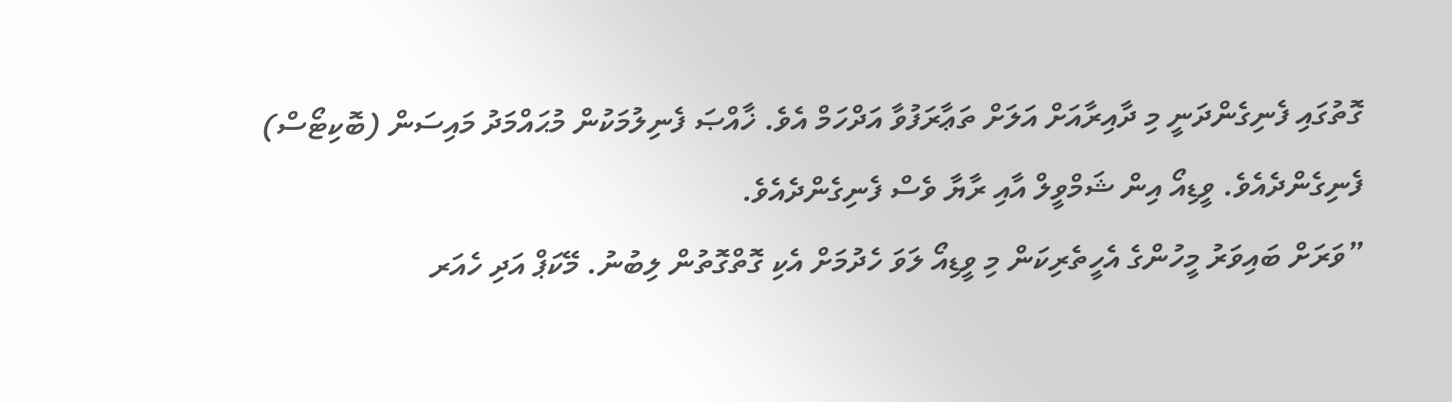ގޮތުގައި ފެނިގެންދަނީ މި ދާއިރާއަށް އަލަށް ތަޢާރަފުވާ އަދްހަމް އެވެ. ޚާއްޞަ ފެނިލުމަކުން މުޙައްމަދު މައިސަން (ބޮކިޓޯސް) ފެނިގެންދެއެވެ. ވީޑިއޯ އިން ޝަމްވީލް އާއި ރާޔާ ވެސް ފެނިގެންދެއެވެ.
”ވަރަށް ބައިވަރު މީހުންގެ އެހީތެރިކަން މި ވީޑިއޯ ލަވަ ހެދުމަށް އެކި ގޮތްގޮތުން ލިބުނު. މޭކަޕް އަދި ހެއަރ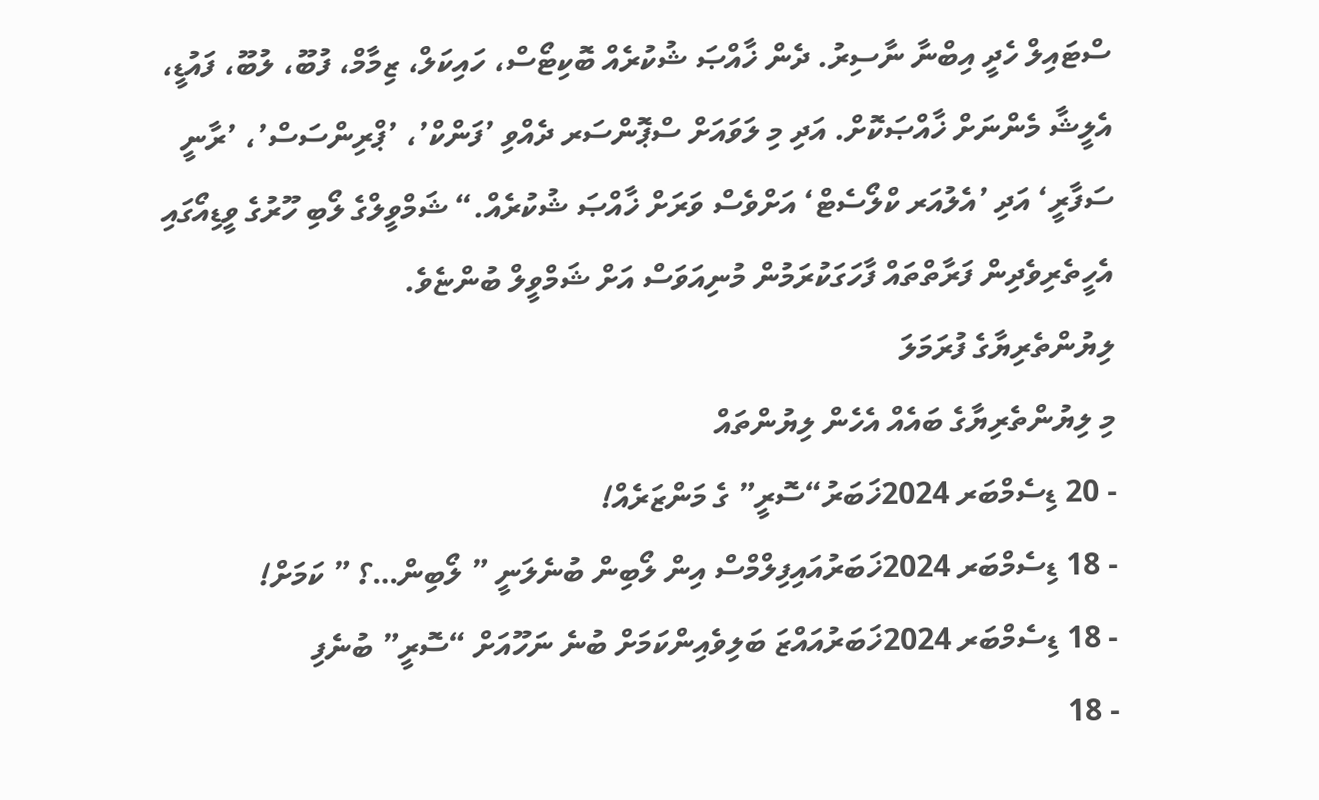ސްޓައިލް ހެދީ އިބްނާ ނާސިރު. ދެން ޚާއްޞަ ޝުކުރެއް ބޮކިޓޯސް، ހައިކަލް، ޒިމާމް، ފުބޫ، ލުބޫ، ފައުޑީ، އެލީޝާ މެންނަށް ޚާއްޞަކޮށް. އަދި މި ލަވައަށް ސްޕޮންސަރ ދެއްވި ’ފަންކް’، ’ޕްރިންސަސް’، ’ރާނީ ސަފާރީ‘ އަދި ’އެލުއަރ ކްލޯސެޓް‘ އަށްވެސް ވަރަށް ޚާއްޞަ ޝުކުރެއް.“ ޝަމްވީލްގެ ލޯބި ހޫރުގެ ވީޑިއޯގައި އެހީތެރިވެދިން ފަރާތްތައް ފާހަގަކުރަމުން މުނިއަވަސް އަށް ޝަމްވީލް ބުންޏެވެ.
ލިޔުންތެރިޔާގެ ފުރަމަލަ
މި ލިޔުންތެރިޔާގެ ބައެއް އެހެން ލިޔުންތައް
- 20 ޑިސެމްބަރ 2024ޚަބަރު“ސޮރީ” ގެ މަންޒަރެއް!
- 18 ޑިސެމްބަރ 2024ޚަބަރުއައިފިލްމްސް އިން ލޯބިން ބުނެލަނީ ” ލޯބިން…؟ ” ކަމަށް!
- 18 ޑިސެމްބަރ 2024ޚަބަރުއައްޒަ ބަލިވެއިންކަމަށް ބުނެ ނަހޫއަށް “ސޮރީ” ބުނެފި
- 18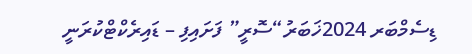ޑިސެމްބަރ 2024ޚަބަރު“ސޮރީ” ފަށައިފި – ޑައިރެކްޓްކުރަނީ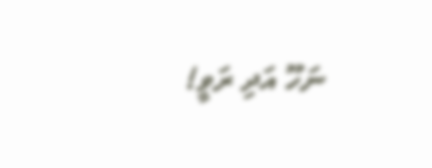ނަހޫ އަދި ރަވީ!